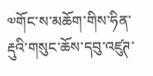༧གོང་ས་མཆོག་གིས་ཧིན་རྡུའི་གསུང་ཆོས་དབུ་འཛུཊ་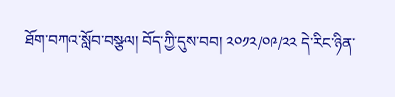ཐོག་བཀའ་སློབ་བསྩལ། བོད་ཀྱི་དུས་བབ། ༢༠༡༢/༠༩/༢༢ དེ་རིང་ཉིན་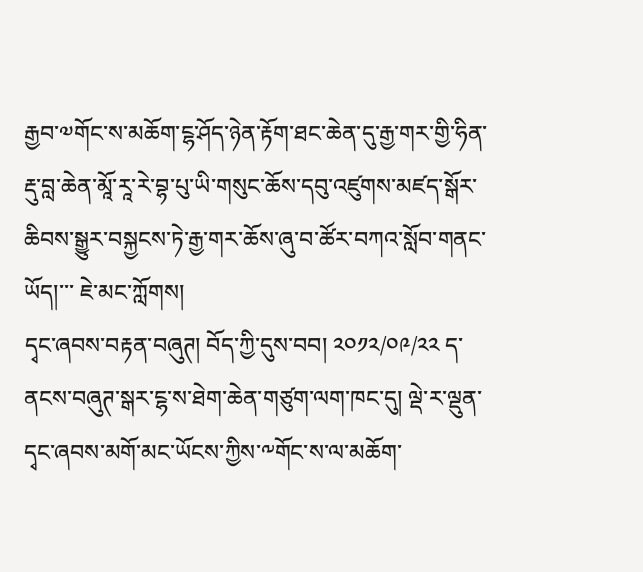རྒྱབ་༧གོང་ས་མཆོག་ངྷ་ཤོད་ཉེན་རྟོག་ཐང་ཆེན་དུ་རྒྱ་གར་གྱི་ཧིན་རྡུ་བླ་ཆེན་མཱོ་རཱ་རེ་བྷ་པུ་ཡི་གསུང་ཆོས་དབུ་འཛུགས་མཛད་སྒོར་ཆིབས་སྒྱུར་བསྐྱངས་ཏེ་རྒྱ་གར་ཆོས་ཞུ་བ་ཚོར་བཀའ་སློབ་གནང་ཡོད།་་་ ཇེ་མང་ཀློགས།
དྭང་ཞབས་བརྟན་བཞུཊ། བོད་ཀྱི་དུས་བབ། ༢༠༡༢/༠༩/༢༢ ད་ནངས་བཞུཊ་སྒར་ངྷ་ས་ཐེག་ཆེན་གཙུག་ལག་ཁང་དུ། ལྡེ་ར་ལྡུན་དྭང་ཞབས་མགོ་མང་ཡོངས་ཀྱིས་༸གོང་ས་ལ་མཆོག་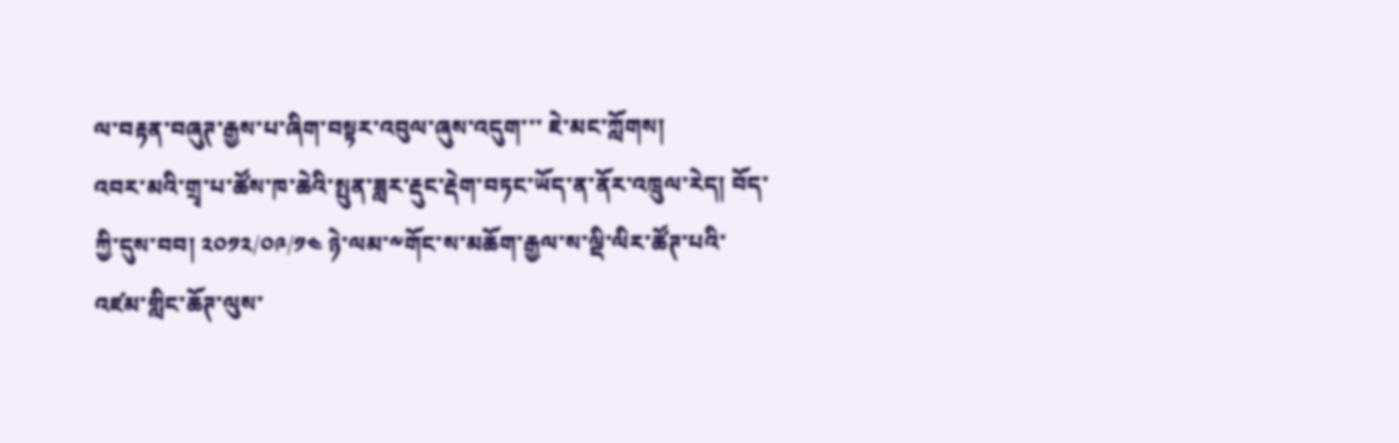ལ་བརྟན་བཞུཊ་རྒྱས་པ་ཞིག་བསྟར་འབུལ་ཞུས་འདུག་་་ ཇེ་མང་ཀློགས།
འབར་མའི་གྲྭ་པ་ཚོས་ཁ་ཆེའི་སྤུན་ཟླར་རྡུང་རྡེག་བཏང་ཡོད་ན་ནོར་འཁྲུལ་རེད། བོད་ཀྱི་དུས་བབ། ༢༠༡༢/༠༩/༡༤ ཉེ་ལམ་༸གོང་ས་མཆོག་རྒྱལ་ས་ལྡི་ལིར་ཚོཊ་པའི་འཛམ་གླིང་ཆོཊ་ལུས་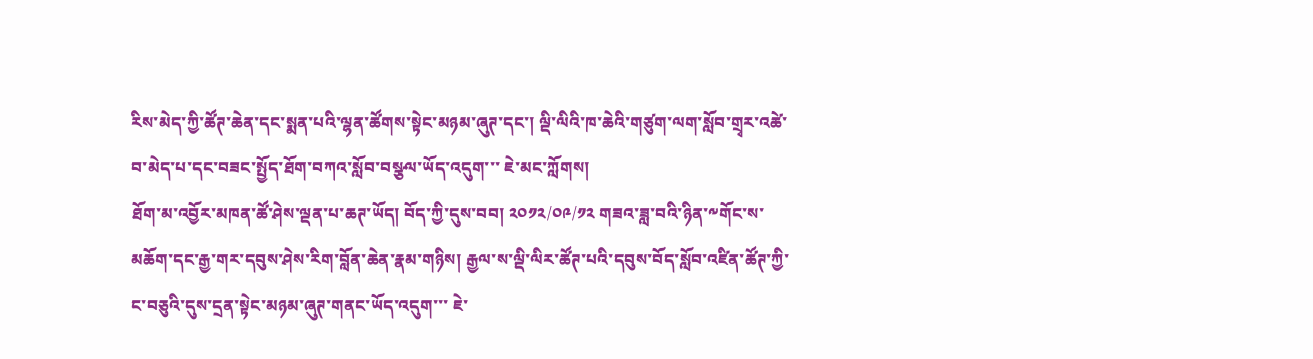རིས་མེད་ཀྱི་ཚོཊ་ཆེན་དང་སྨན་པའི་ལྷན་ཚོགས་སྟེང་མཉམ་ཞུཊ་དང་། ལྡི་ལིའི་ཁ་ཆེའི་གཙུག་ལག་སློབ་གྲྭར་འཚེ་བ་མེད་པ་དང་བཟང་སྤྱོད་ཐོག་བཀའ་སློབ་བསྩལ་ཡོད་འདུག་་་ ཇེ་མང་ཀློགས།
ཐོག་མ་འབྱོར་མཁན་ཚོ་ཤེས་ལྡན་པ་ཆཊ་ཡོད། བོད་ཀྱི་དུས་བབ། ༢༠༡༢/༠༩/༡༢ གཟའ་ཟླ་བའི་ཉིན་༸གོང་ས་མཆོག་དང་རྒྱ་གར་དབུས་ཤེས་རིག་བློན་ཆེན་རྣམ་གཉིས། རྒྱལ་ས་ལྡི་ལིར་ཚོཊ་པའི་དབུས་བོད་སློབ་འཛིན་ཚོཊ་ཀྱི་ང་བཅུའི་དུས་དྲན་སྟེང་མཉམ་ཞུཊ་གནང་ཡོད་འདུག་་་ ཇེ་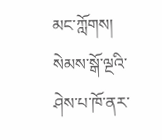མང་ཀློགས།
སེམས་སྒོ་ལྔའི་ཤེས་པ་ཁོ་ནར་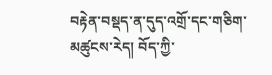བརྟེན་བསྡད་ན་དུད་འགྲོ་དང་གཅིག་མཚུངས་རེད། བོད་ཀྱི་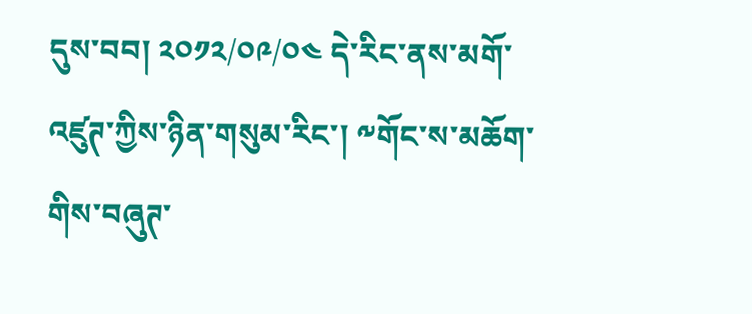དུས་བབ། ༢༠༡༢/༠༩/༠༤ དེ་རིང་ནས་མགོ་འཛུཊ་ཀྱིས་ཉིན་གསུམ་རིང་། ༸གོང་ས་མཆོག་གིས་བཞུཊ་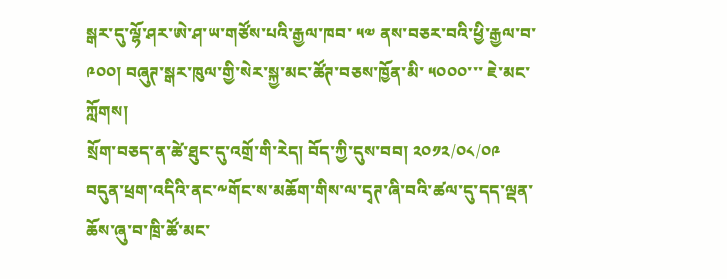སྒར་དུ་ལྷོ་ཤར་ཨེ་ཤ་ཡ་གཙོས་པའི་རྒྱལ་ཁབ་ ༥༧ ནས་བཅར་བའི་ཕྱི་རྒྱལ་བ་ ༩༠༠། བཞུཊ་སྒར་ཁུལ་གྱི་སེར་སྐྱ་མང་ཚོཊ་བཅས་ཁྱོན་མི་ ༥༠༠༠་་་ ཇེ་མང་ཀློགས།
སྲོག་བཅད་ན་ཚེ་ཐུང་དུ་འགྲོ་གི་རེད། བོད་ཀྱི་དུས་བབ། ༢༠༡༢/༠༨/༠༩ བདུན་ཕྲག་འདིའི་ནང་༸གོང་ས་མཆོག་གིས་ལ་དྭཊ་ཞི་བའི་ཚལ་དུ་དད་ལྡན་ཆོས་ཞུ་བ་ཁྲི་ཚོ་མང་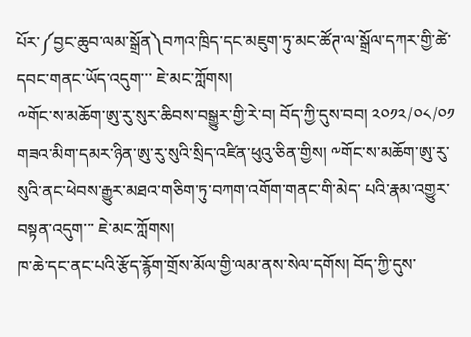པོར་༼བྱང་ཆུབ་ལམ་སྒྲོན༽བཀའ་ཁྲིད་དང་མཇུག་ཏུ་མང་ཚོཊ་ལ་སྒྲོལ་དཀར་གྱི་ཚེ་དབང་གནང་ཡོད་འདུག་་་ ཇེ་མང་ཀློགས།
༸གོང་ས་མཆོག་ཨུ་རུ་སུར་ཆིབས་བསྒྱུར་གྱི་རེ་བ། བོད་ཀྱི་དུས་བབ། ༢༠༡༢/༠༨/༠༡ གཟའ་མིག་དམར་ཉིན་ཨུ་རུ་སུའི་སྲིད་འཛིན་ཕུའུ་ཅིན་གྱིས། ༸གོང་ས་མཆོག་ཨུ་རུ་སུའི་ནང་ཕེབས་རྒྱུར་མཐའ་གཅིག་ཏུ་བཀག་འགོག་གནང་གི་མེད་ པའི་རྣམ་འགྱུར་བསྟན་འདུག་་་ ཇེ་མང་ཀློགས།
ཁ་ཆེ་དང་ནང་པའི་རྩོད་རྙོག་གྲོས་མོལ་གྱི་ལམ་ནས་སེལ་དགོས། བོད་ཀྱི་དུས་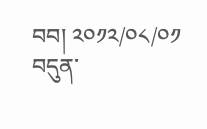བབ། ༢༠༡༢/༠༨/༠༡ བདུན་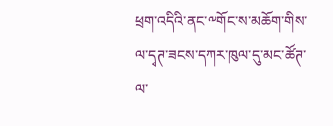ཕྲག་འདིའི་ནང་༸གོང་ས་མཆོག་གིས་ལ་དྭཊ་ཟངས་དཀར་ཁུལ་དུ་མང་ཚོཊ་ལ་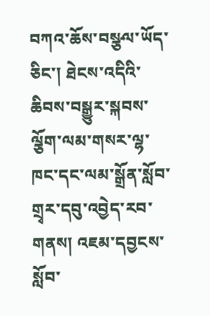བཀའ་ཆོས་བསྩལ་ཡོད་ཅིང་། ཐེངས་འདིའི་ཆིབས་བསྒྱུར་སྐབས་ལྕོག་ལམ་གསར་ལྷ་ཁང་དང་ལམ་སྒྲོན་སློབ་གྲྭར་དབུ་འབྱེད་རབ་གནས། འཇམ་དབྱངས་སློབ་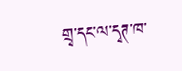གྲྭ་དང་ལ་དྭཊ་ཁ་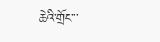ཆེའི་གྲོང་་་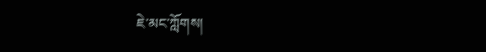ཇེ་མང་ཀློགས།